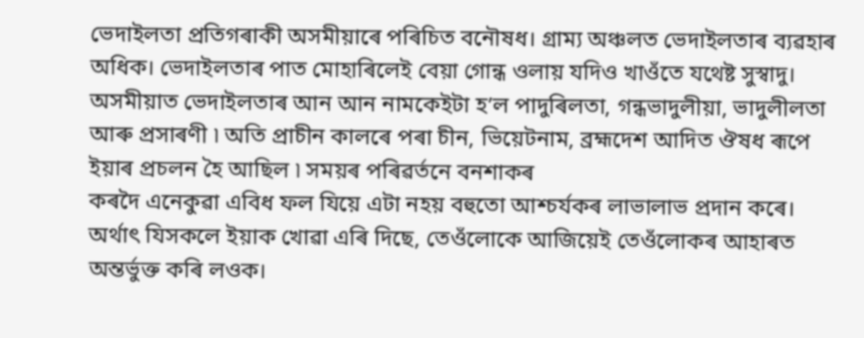ভেদাইলতা প্ৰতিগৰাকী অসমীয়াৰে পৰিচিত বনৌষধ। গ্ৰাম্য অঞ্চলত ভেদাইলতাৰ ব্যৱহাৰ অধিক। ভেদাইলতাৰ পাত মোহাৰিলেই বেয়া গোন্ধ ওলায় যদিও খাওঁতে যথেষ্ট সুস্বাদু। অসমীয়াত ভেদাইলতাৰ আন আন নামকেইটা হ’ল পাদুৰিলতা, গন্ধভাদুলীয়া, ভাদুলীলতা আৰু প্ৰসাৰণী ৷ অতি প্ৰাচীন কালৰে পৰা চীন, ভিয়েটনাম, ব্ৰহ্মদেশ আদিত ঔষধ ৰূপে ইয়াৰ প্ৰচলন হৈ আছিল ৷ সময়ৰ পৰিৱৰ্তনে বনশাকৰ
কৰদৈ এনেকুৱা এবিধ ফল যিয়ে এটা নহয় বহুতো আশ্চৰ্যকৰ লাভালাভ প্ৰদান কৰে। অৰ্থাৎ যিসকলে ইয়াক খোৱা এৰি দিছে, তেওঁলোকে আজিয়েই তেওঁলোকৰ আহাৰত অন্তৰ্ভুক্ত কৰি লওক।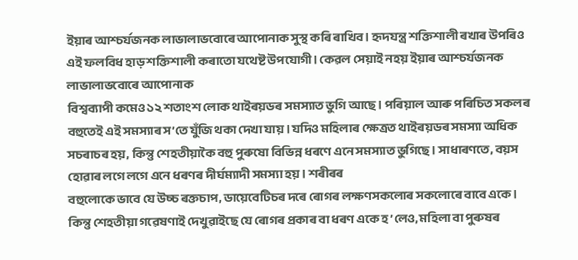ইয়াৰ আশ্চৰ্যজনক লাভালাভবোৰে আপোনাক সুস্থ কৰি ৰাখিব। হৃদযন্ত্ৰ শক্তিশালী ৰখাৰ উপৰিও এই ফলবিধ হাড় শক্তিশালী কৰাতো যথেষ্ট উপযোগী। কেৱল সেয়াই নহয় ইয়াৰ আশ্চৰ্যজনক লাভালাভবোৰে আপোনাক
বিশ্বব্যাপী কমেও ১২ শতাংশ লোক থাইৰয়ডৰ সমস্যাত ভুগি আছে। পৰিয়াল আৰু পৰিচিত সকলৰ বহুতেই এই সমস্যাৰ স’তে যুঁজি থকা দেখা যায় । যদিও মহিলাৰ ক্ষেত্ৰত থাইৰয়ডৰ সমস্যা অধিক সচৰাচৰ হয়, কিন্তু শেহতীয়াকৈ বহু পুৰুষো বিভিন্ন ধৰণে এনে সমস্যাত ভুগিছে। সাধাৰণতে, বয়স হোৱাৰ লগে লগে এনে ধৰণৰ দীৰ্ঘম্যাদী সমস্যা হয়। শৰীৰৰ
বহুলোকে ভাবে যে উচ্চ ৰক্তচাপ, ডায়েবেটিচৰ দৰে ৰোগৰ লক্ষণসকলোৰ সকলোৰে বাবে একে। কিন্তু শেহতীয়া গৱেষণাই দেখুৱাইছে যে ৰোগৰ প্ৰকাৰ বা ধৰণ একে হ’লেও, মহিলা বা পুৰুষৰ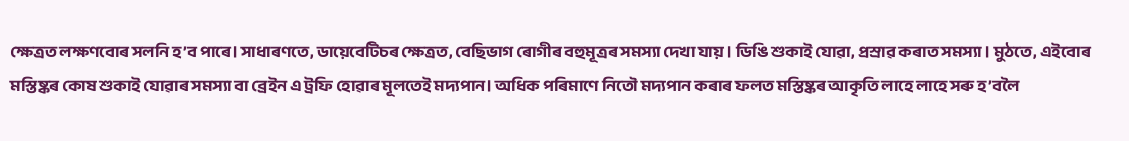ক্ষেত্ৰত লক্ষণবোৰ সলনি হ’ব পাৰে। সাধাৰণতে, ডায়েবেটিচৰ ক্ষেত্ৰত, বেছিভাগ ৰোগীৰ বহুমূত্ৰৰ সমস্যা দেখা যায় । ডিঙি শুকাই যোৱা, প্ৰস্ৰাৱ কৰাত সমস্যা । মুঠতে, এইবোৰ
মস্তিষ্কৰ কোষ শুকাই যোৱাৰ সমস্যা বা ব্রেইন এ ট্রফি হোৱাৰ মূলতেই মদ্যপান। অধিক পৰিমাণে নিতৌ মদ্যপান কৰাৰ ফলত মস্তিষ্কৰ আকৃতি লাহে লাহে সৰু হ’বলৈ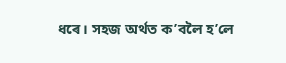ধৰে। সহজ অৰ্থত ক’বলৈ হ’লে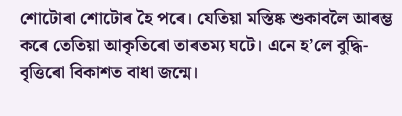শোটোৰা শোটোৰ হৈ পৰে। যেতিয়া মস্তিষ্ক শুকাবলৈ আৰম্ভ কৰে তেতিয়া আকৃতিৰো তাৰতম্য ঘটে। এনে হ’লে বুদ্ধি-বৃত্তিৰো বিকাশত বাধা জন্মে।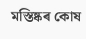মস্তিষ্কৰ কোষ